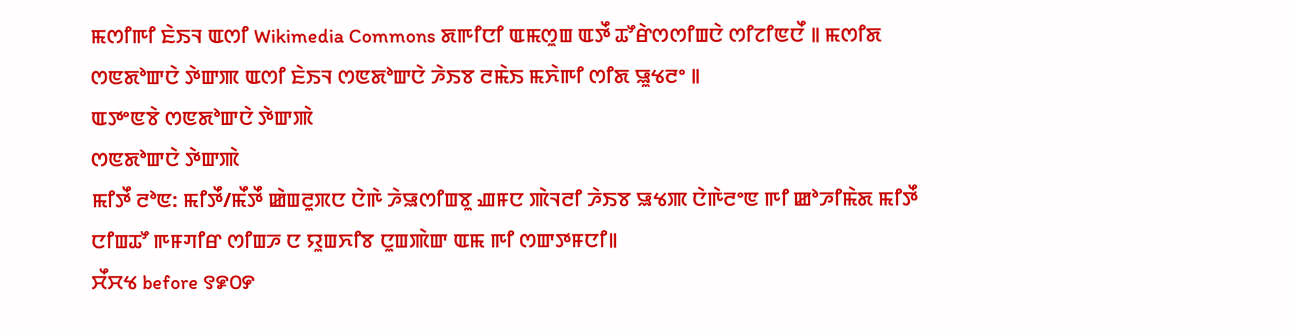ꯃꯁꯤꯒꯤ ꯐꯥꯏꯜ ꯑꯁꯤ Wikimedia Commons ꯗꯒꯤꯅꯤ ꯑꯃꯁꯨꯡ ꯑꯇꯩ ꯊꯧꯔꯥꯁꯁꯤꯡꯅꯥ ꯁꯤꯖꯤꯟꯅꯩ ꯫ ꯃꯁꯤꯗ ꯁꯟꯗꯣꯛꯅꯥ ꯇꯥꯛꯄ ꯑꯁꯤ ꯐꯥꯏꯜ ꯁꯟꯗꯣꯛꯅꯥ ꯍꯥꯏꯕ ꯂꯃꯥꯏ ꯃꯈꯥꯒꯤ ꯁꯤꯗ ꯎꯨꯠꯂꯦ ꯫
ꯑꯇꯦꯟꯕꯥ ꯁꯟꯗꯣꯛꯅꯥ ꯇꯥꯛꯄꯥ
ꯁꯟꯗꯣꯛꯅꯥ ꯇꯥꯛꯄꯥ
ꯃꯤꯇꯩ ꯂꯣꯟ: ꯃꯤꯇꯩ/ꯃꯩꯇꯩ ꯀꯥꯡꯂꯨꯞꯅ ꯅꯥꯒꯥ ꯍꯥꯎꯁꯤꯡꯕꯨ ꯉꯝꯅ ꯄꯥꯜꯂꯤ ꯍꯥꯏꯕ ꯎꯠꯄ ꯅꯥꯒꯥꯂꯦꯟ ꯒꯤ ꯀꯣꯍꯤꯃꯥꯗ ꯃꯤꯇꯩ ꯅꯤꯡꯊꯧ ꯒꯝꯚꯤꯔ ꯁꯤꯡꯍ ꯅ ꯌꯨꯡꯈꯤꯕ ꯅꯨꯡꯄꯥꯛ ꯑꯃ ꯒꯤ ꯁꯛꯇꯝꯅꯤ꯫
ꯆꯩꯆꯠ before ꯱꯹꯰꯸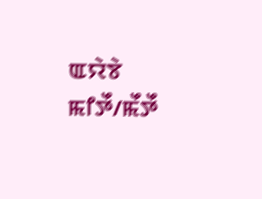ꯑꯌꯥꯕꯥ
ꯃꯤꯇꯩ/ꯃꯩꯇꯩ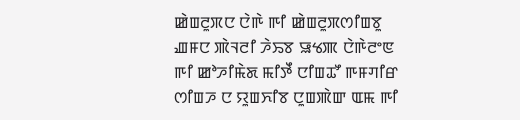ꯀꯥꯡꯂꯨꯞꯅ ꯅꯥꯒꯥ ꯒꯤ ꯀꯥꯡꯂꯨꯞꯁꯤꯡꯕꯨ ꯉꯝꯅ ꯄꯥꯜꯂꯤ ꯍꯥꯢꯕ ꯎꯠꯄ ꯅꯥꯒꯥꯂꯦꯟ ꯒꯤ ꯀꯣꯍꯤꯃꯥꯗ ꯃꯤꯇꯩ ꯅꯤꯡꯊꯧ ꯒꯝꯚꯤꯔ ꯁꯤꯡꯍ ꯅ ꯌꯨꯡꯈꯤꯕ ꯅꯨꯡꯄꯥꯛ ꯑꯃ ꯒꯤ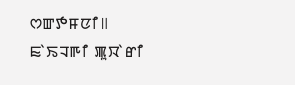ꯁꯛꯇꯝꯅꯤ꯫
ꯐꯥꯏꯜꯒꯤ ꯄꯨꯋꯥꯔꯤ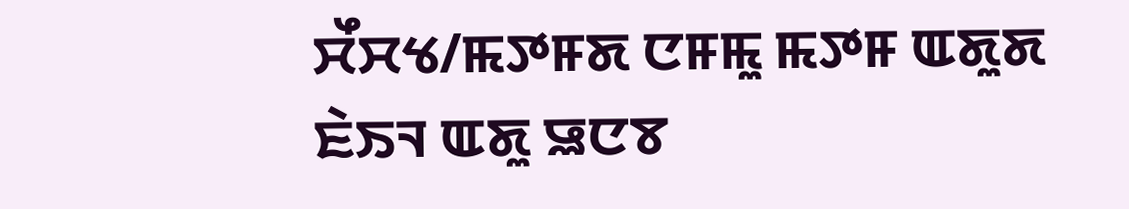ꯆꯩꯆꯠ/ꯃꯇꯝꯗ ꯅꯝꯃꯨ ꯃꯇꯝ ꯑꯗꯨꯗ ꯐꯥꯏꯜ ꯑꯗꯨ ꯎꯅꯕ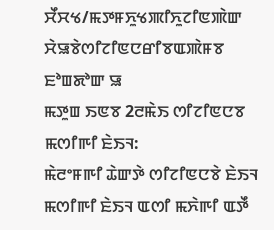ꯆꯩꯆꯠ/ꯃꯇꯝꯈꯨꯠꯄꯤꯈꯨꯖꯤꯟꯄꯥꯛ ꯆꯥꯎꯕꯥꯁꯤꯖꯤꯟꯅꯔꯤꯕꯑꯄꯥꯝꯕ ꯐꯣꯡꯗꯣꯛ ꯎ
ꯃꯇꯨꯡ ꯏꯟꯕ 2ꯂꯃꯥꯏ ꯁꯤꯖꯤꯟꯅꯕ ꯃꯁꯤꯒꯤ ꯐꯥꯏꯜ:
ꯃꯥꯂꯦꯝꯒꯤ ꯊꯥꯛꯇꯥ ꯁꯤꯖꯤꯟꯅꯕꯥ ꯐꯥꯏꯜ
ꯃꯁꯤꯒꯤ ꯐꯥꯏꯜ ꯑꯁꯤ ꯃꯈꯥꯒꯤ ꯑꯇꯩ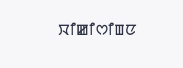ꯋꯤꯀꯤꯁꯤꯡꯅ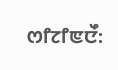ꯁꯤꯖꯤꯟꯅꯩ: